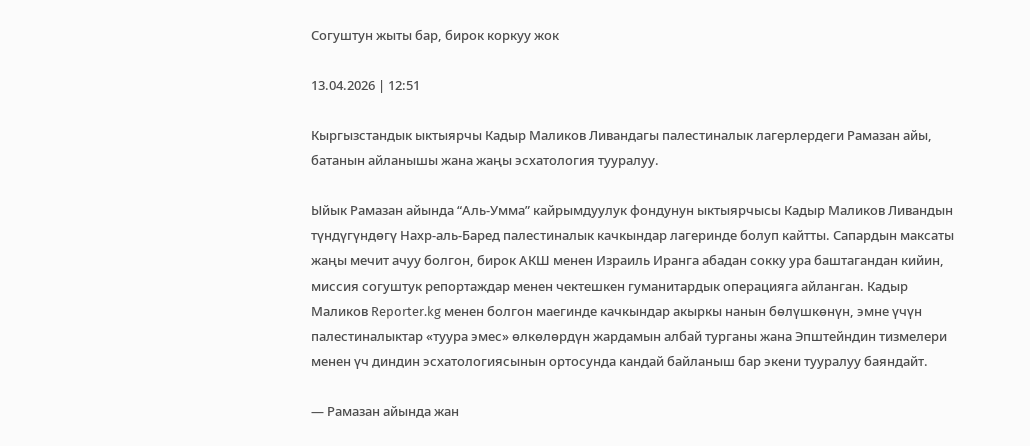Согуштун жыты бар, бирок коркуу жок

13.04.2026 | 12:51

Кыргызстандык ыктыярчы Кадыр Маликов Ливандагы палестиналык лагерлердеги Рамазан айы, батанын айланышы жана жаңы эсхатология тууралуу.

Ыйык Рамазан айында “Аль-Умма” кайрымдуулук фондунун ыктыярчысы Кадыр Маликов Ливандын түндүгүндөгү Нахр-аль-Баред палестиналык качкындар лагеринде болуп кайтты. Сапардын максаты жаңы мечит ачуу болгон, бирок АКШ менен Израиль Иранга абадан сокку ура баштагандан кийин, миссия согуштук репортаждар менен чектешкен гуманитардык операцияга айланган. Кадыр Маликов Reporter.kg менен болгон маегинде качкындар акыркы нанын бөлүшкөнүн, эмне үчүн палестиналыктар «туура эмес» өлкөлөрдүн жардамын албай турганы жана Эпштейндин тизмелери менен үч диндин эсхатологиясынын ортосунда кандай байланыш бар экени тууралуу баяндайт.

— Рамазан айында жан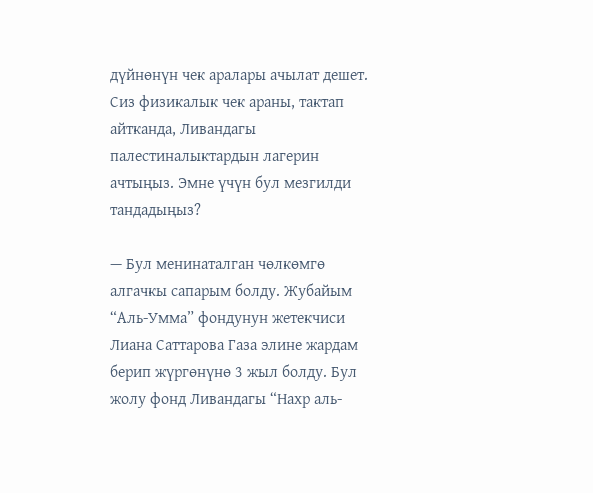дүйнөнүн чек аралары ачылат дешет. Сиз физикалык чек араны, тактап айтканда, Ливандагы палестиналыктардын лагерин ачтыңыз. Эмне үчүн бул мезгилди тандадыңыз?

— Бул менинаталган чөлкөмгө алгачкы сапарым болду. Жубайым “Аль-Умма” фондунун жетекчиси Лиана Саттарова Газа элине жардам берип жүргөнүнө 3 жыл болду. Бул жолу фонд Ливандагы “Нахр аль-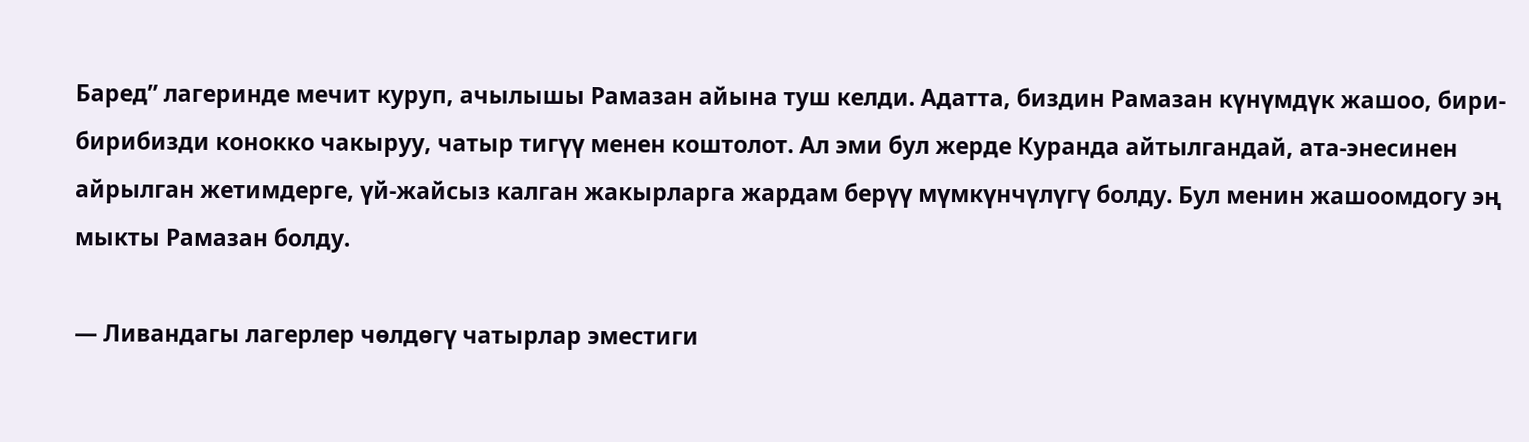Баред” лагеринде мечит куруп, ачылышы Рамазан айына туш келди. Адатта, биздин Рамазан күнүмдүк жашоо, бири-бирибизди конокко чакыруу, чатыр тигүү менен коштолот. Ал эми бул жерде Куранда айтылгандай, ата-энесинен айрылган жетимдерге, үй-жайсыз калган жакырларга жардам берүү мүмкүнчүлүгү болду. Бул менин жашоомдогу эң мыкты Рамазан болду.

— Ливандагы лагерлер чөлдөгү чатырлар эместиги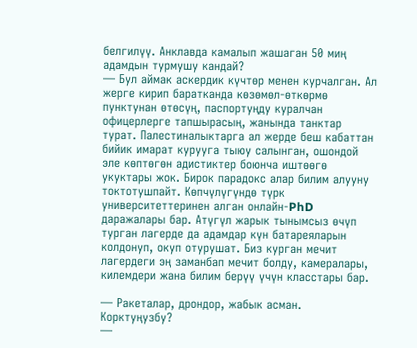белгилүү. Анклавда камалып жашаган 50 миң адамдын турмушу кандай?
— Бул аймак аскердик күчтөр менен курчалган. Ал жерге кирип баратканда көзөмөл-өткөрмө пунктунан өтөсүң, паспортуңду куралчан офицерлерге тапшырасың, жанында танктар турат. Палестиналыктарга ал жерде беш кабаттан бийик имарат курууга тыюу салынган, ошондой эле көптөгөн адистиктер боюнча иштөөгө укуктары жок. Бирок парадокс алар билим алууну токтотушпайт. Көпчүлүгүндө түрк университеттеринен алган онлайн-PhD даражалары бар. Атүгүл жарык тынымсыз өчүп турган лагерде да адамдар күн батареяларын колдонуп, окуп отурушат. Биз курган мечит лагердеги эң заманбап мечит болду, камералары, килемдери жана билим берүү үчүн класстары бар.

— Ракеталар, дрондор, жабык асман. Корктуңузбу?
—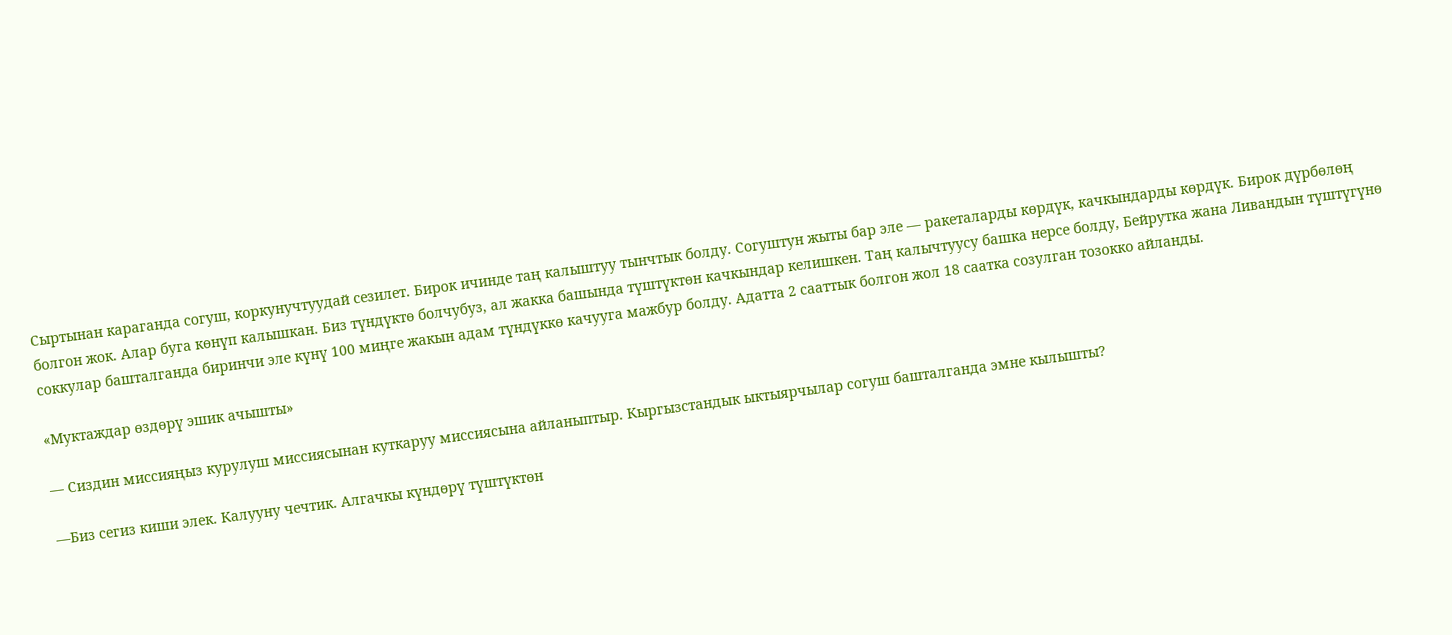Сыртынан караганда согуш, коркунучтуудай сезилет. Бирок ичинде таң калыштуу тынчтык болду. Согуштун жыты бар эле — ракеталарды көрдүк, качкындарды көрдүк. Бирок дүрбөлөң болгон жок. Алар буга көнүп калышкан. Биз түндүктө болчубуз, ал жакка башында түштүктөн качкындар келишкен. Таң калычтуусу башка нерсе болду, Бейрутка жана Ливандын түштүгүнө соккулар башталганда биринчи эле күнү 100 миңге жакын адам түндүккө качууга мажбур болду. Адатта 2 сааттык болгон жол 18 саатка созулган тозокко айланды.

«Муктаждар өздөрү эшик ачышты»

— Сиздин миссияңыз курулуш миссиясынан куткаруу миссиясына айланыптыр. Кыргызстандык ыктыярчылар согуш башталганда эмне кылышты?

—Биз сегиз киши элек. Калууну чечтик. Алгачкы күндөрү түштүктөн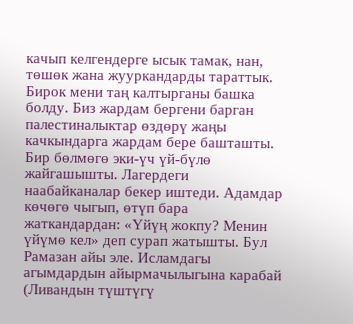качып келгендерге ысык тамак, нан, төшөк жана жууркандарды тараттык. Бирок мени таң калтырганы башка болду. Биз жардам бергени барган палестиналыктар өздөрү жаңы качкындарга жардам бере башташты. Бир бөлмөгө эки-үч үй-бүлө жайгашышты. Лагердеги наабайканалар бекер иштеди. Адамдар көчөгө чыгып, өтүп бара жаткандардан: «Үйүң жокпу? Менин үйүмө кел» деп сурап жатышты. Бул Рамазан айы эле. Исламдагы агымдардын айырмачылыгына карабай (Ливандын түштүгү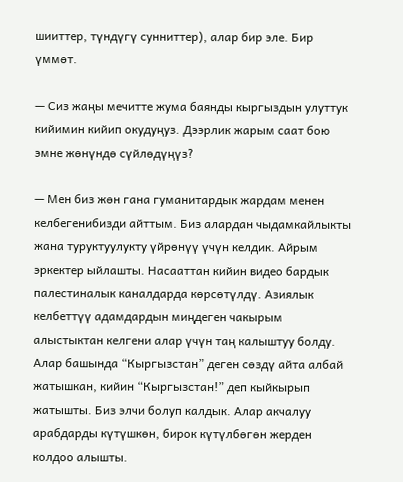шииттер, түндүгү сунниттер), алар бир эле. Бир үммөт.

— Сиз жаңы мечитте жума баянды кыргыздын улуттук кийимин кийип окудуңуз. Дээрлик жарым саат бою эмне жөнүндө сүйлөдүңүз?

— Мен биз жөн гана гуманитардык жардам менен келбегенибизди айттым. Биз алардан чыдамкайлыкты жана туруктуулукту үйрөнүү үчүн келдик. Айрым эркектер ыйлашты. Насааттан кийин видео бардык палестиналык каналдарда көрсөтүлдү. Азиялык келбеттүү адамдардын миңдеген чакырым алыстыктан келгени алар үчүн таң калыштуу болду. Алар башында “Кыргызстан” деген сөздү айта албай жатышкан, кийин “Кыргызстан!” деп кыйкырып жатышты. Биз элчи болуп калдык. Алар акчалуу арабдарды күтүшкөн, бирок күтүлбөгөн жерден колдоо алышты.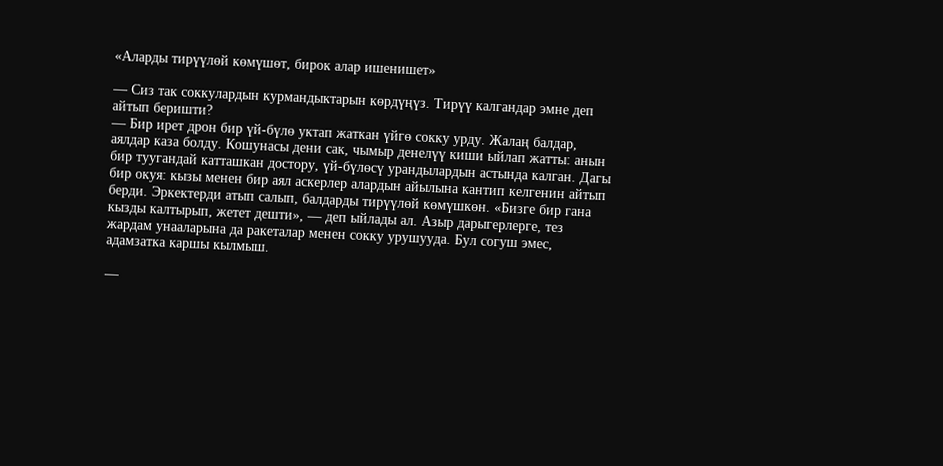«Аларды тирүүлөй көмүшөт, бирок алар ишенишет»

— Сиз так соккулардын курмандыктарын көрдүңүз. Тирүү калгандар эмне деп айтып беришти?
— Бир ирет дрон бир үй-бүлө уктап жаткан үйгө сокку урду. Жалаң балдар, аялдар каза болду. Кошунасы дени сак, чымыр денелүү киши ыйлап жатты: анын бир туугандай катташкан достору, үй-бүлөсү урандылардын астында калган. Дагы бир окуя: кызы менен бир аял аскерлер алардын айылына кантип келгенин айтып берди. Эркектерди атып салып, балдарды тирүүлөй көмүшкөн. «Бизге бир гана кызды калтырып, жетет дешти», — деп ыйлады ал. Азыр дарыгерлерге, тез жардам унааларына да ракеталар менен сокку урушууда. Бул согуш эмес, адамзатка каршы кылмыш.

—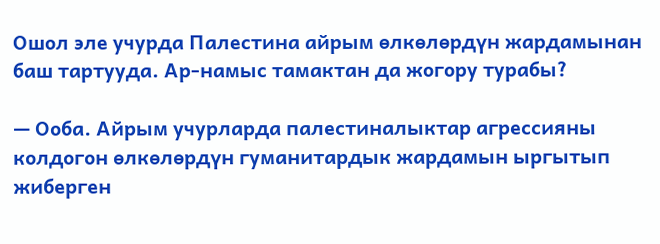Ошол эле учурда Палестина айрым өлкөлөрдүн жардамынан баш тартууда. Ар-намыс тамактан да жогору турабы?

— Ооба. Айрым учурларда палестиналыктар агрессияны колдогон өлкөлөрдүн гуманитардык жардамын ыргытып жиберген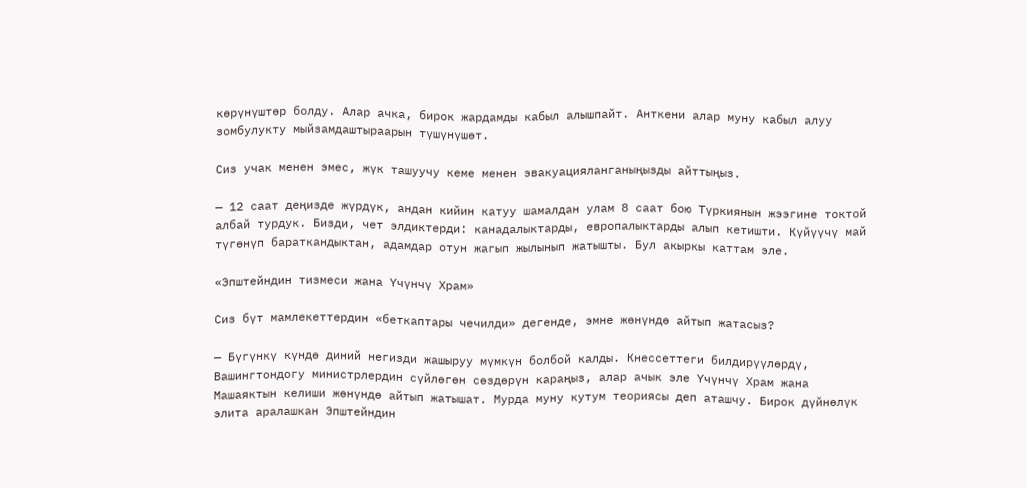көрүнүштөр болду. Алар ачка, бирок жардамды кабыл алышпайт. Анткени алар муну кабыл алуу зомбулукту мыйзамдаштыраарын түшүнүшөт.

Сиз учак менен эмес, жүк ташуучу кеме менен эвакуацияланганыңызды айттыңыз.

— 12 саат деңизде жүрдүк, андан кийин катуу шамалдан улам 8 саат бою Түркиянын жээгине токтой албай турдук. Бизди, чет элдиктерди: канадалыктарды, европалыктарды алып кетишти. Күйүүчү май түгөнүп бараткандыктан, адамдар отун жагып жылынып жатышты. Бул акыркы каттам эле.

«Эпштейндин тизмеси жана Үчүнчү Храм»

Сиз бүт мамлекеттердин «беткаптары чечилди» дегенде, эмне жөнүндө айтып жатасыз?

— Бүгүнкү күндө диний негизди жашыруу мүмкүн болбой калды. Кнессеттеги билдирүүлөрдү, Вашингтондогу министрлердин сүйлөгөн сөздөрүн караңыз, алар ачык эле Үчүнчү Храм жана Машаяктын келиши жөнүндө айтып жатышат. Мурда муну кутум теориясы деп аташчу. Бирок дүйнөлүк элита аралашкан Эпштейндин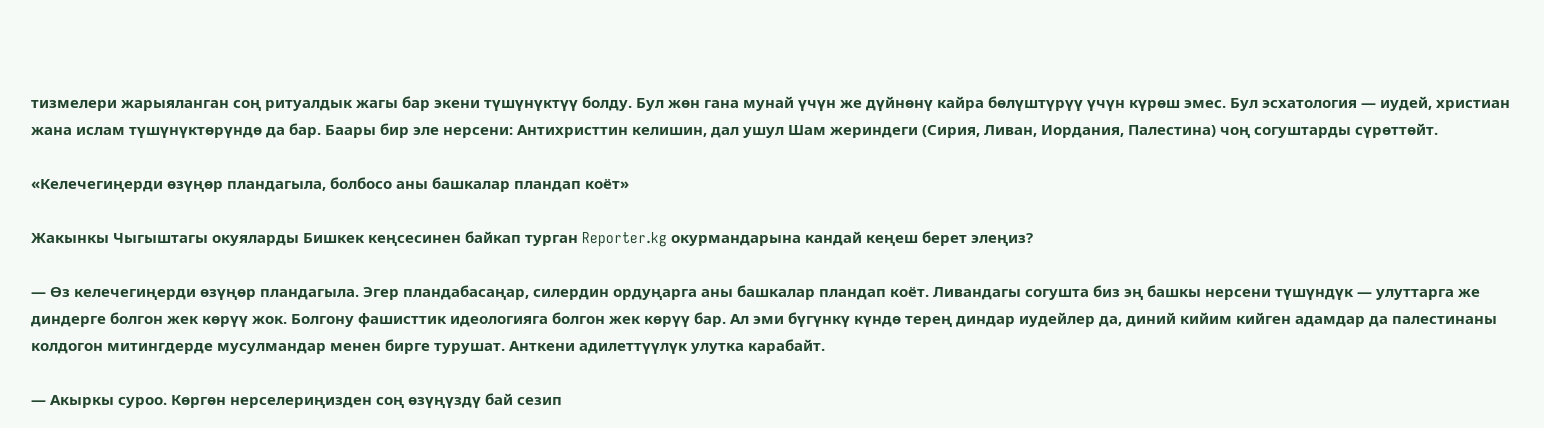тизмелери жарыяланган соң ритуалдык жагы бар экени түшүнүктүү болду. Бул жөн гана мунай үчүн же дүйнөнү кайра бөлүштүрүү үчүн күрөш эмес. Бул эсхатология — иудей, христиан жана ислам түшүнүктөрүндө да бар. Баары бир эле нерсени: Антихристтин келишин, дал ушул Шам жериндеги (Сирия, Ливан, Иордания, Палестина) чоң согуштарды сүрөттөйт.

«Келечегиңерди өзүңөр пландагыла, болбосо аны башкалар пландап коёт»

Жакынкы Чыгыштагы окуяларды Бишкек кеңсесинен байкап турган Reporter.kg окурмандарына кандай кеңеш берет элеңиз?

— Өз келечегиңерди өзүңөр пландагыла. Эгер пландабасаңар, силердин ордуңарга аны башкалар пландап коёт. Ливандагы согушта биз эң башкы нерсени түшүндүк — улуттарга же диндерге болгон жек көрүү жок. Болгону фашисттик идеологияга болгон жек көрүү бар. Ал эми бүгүнкү күндө терең диндар иудейлер да, диний кийим кийген адамдар да палестинаны колдогон митингдерде мусулмандар менен бирге турушат. Анткени адилеттүүлүк улутка карабайт.

— Акыркы суроо. Көргөн нерселериңизден соң өзүңүздү бай сезип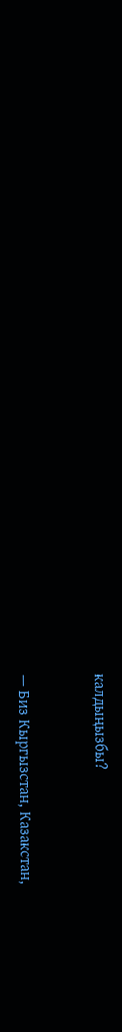калдыңызбы?


— Биз Кыргызстан, Казакстан,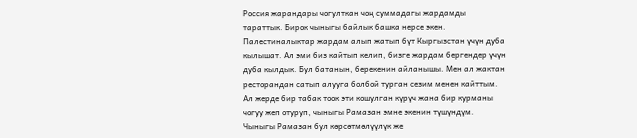Россия жарандары чогулткан чоң суммадагы жардамды тараттык. Бирок чыныгы байлык башка нерсе экен. Палестиналыктар жардам алып жатып бүт Кыргызстан үчүн дуба кылышат. Ал эми биз кайтып келип, бизге жардам бергендер үчүн дуба кылдык. Бул батанын, берекенин айланышы. Мен ал жактан ресторандан сатып алууга болбой турган сезим менен кайттым. Ал жерде бир табак тоок эти кошулган күрүч жана бир курманы чогуу жеп отуруп, чыныгы Рамазан эмне экенин түшүндүм. Чыныгы Рамазан бул көрсөтмөлүүлүк же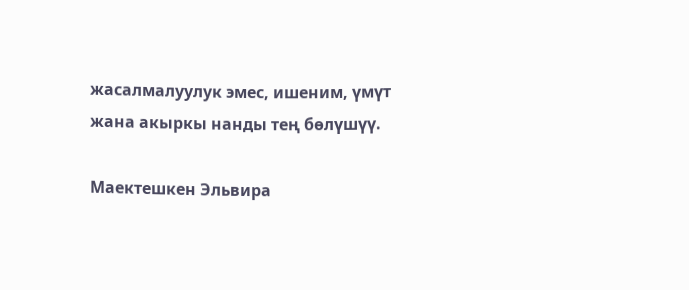жасалмалуулук эмес, ишеним, үмүт жана акыркы нанды тең бөлүшүү.

Маектешкен Эльвира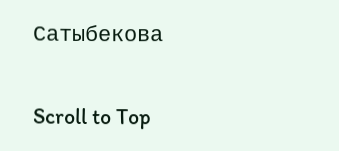Сатыбекова

Scroll to Top